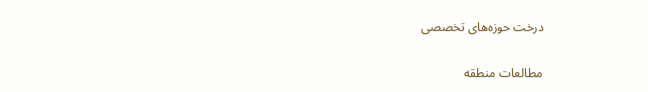درخت حوزه‌های تخصصی

مطالعات منطقه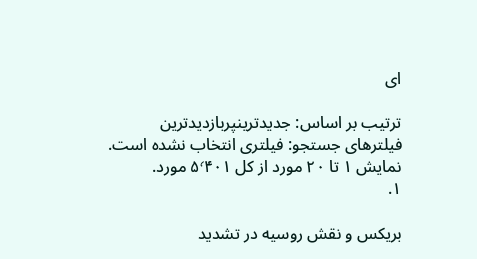ای

ترتیب بر اساس: جدیدترینپربازدیدترین
فیلترهای جستجو: فیلتری انتخاب نشده است.
نمایش ۱ تا ۲۰ مورد از کل ۵٬۴۰۱ مورد.
۱.

بریکس و نقش روسیه در تشدید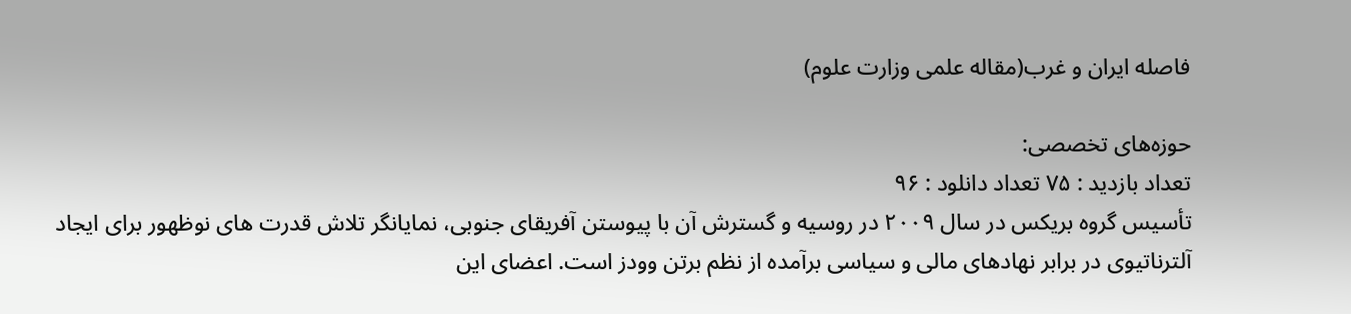فاصله ایران و غرب(مقاله علمی وزارت علوم)

حوزه‌های تخصصی:
تعداد بازدید : ۷۵ تعداد دانلود : ۹۶
تأسیس گروه بریکس در سال ۲۰۰۹ در روسیه و گسترش آن با پیوستن آفریقای جنوبی، نمایانگر تلاش قدرت های نوظهور برای ایجاد آلترناتیوی در برابر نهادهای مالی و سیاسی برآمده از نظم برتن وودز است. اعضای این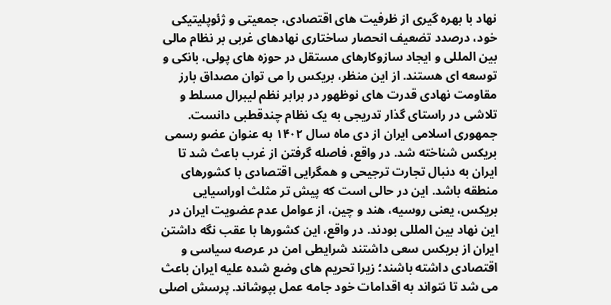نهاد با بهره گیری از ظرفیت های اقتصادی، جمعیتی و ژئوپلیتیکی خود، درصدد تضعیف انحصار ساختاری نهادهای غربی بر نظام مالی بین المللی و ایجاد سازوکارهای مستقل در حوزه های پولی، بانکی و توسعه ای هستند. از این منظر، بریکس را می توان مصداق بارز مقاومت نهادی قدرت های نوظهور در برابر نظم لیبرال مسلط و تلاشی در راستای گذار تدریجی به یک نظام چندقطبی دانست. جمهوری اسلامی ایران از دی ماه سال ۱۴۰۲ به عنوان عضو رسمی بریکس شناخته شد. در واقع، فاصله گرفتن از غرب باعث شد تا ایران به دنبال تجارت ترجیحی و همگرایی اقتصادی با کشورهای منطقه باشد. این در حالی است که پیش تر مثلث اوراسیایی بریکس، یعنی روسیه، هند و چین، از عوامل عدم عضویت ایران در این نهاد بین المللی بودند. در واقع، این کشورها با عقب نگه داشتن ایران از بریکس سعی داشتند شرایطی امن در عرصه سیاسی و اقتصادی داشته باشند؛ زیرا تحریم های وضع شده علیه ایران باعث می شد تا نتواند به اقدامات خود جامه عمل بپوشاند. پرسش اصلی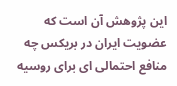این پژوهش آن است که عضویت ایران در بریکس چه منافع احتمالی ای برای روسیه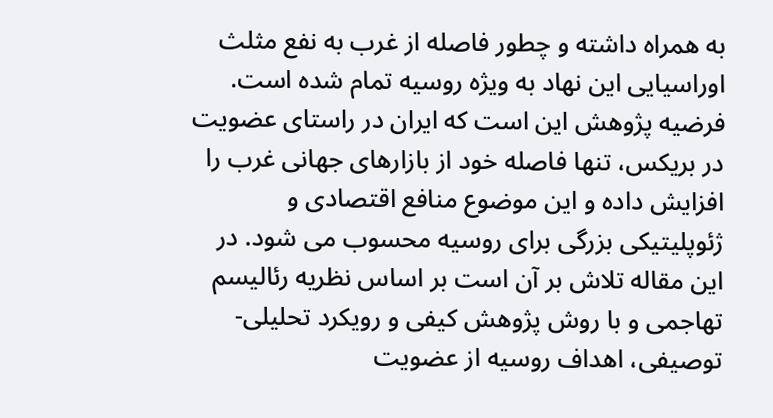به همراه داشته و چطور فاصله از غرب به نفع مثلث اوراسیایی این نهاد به ویژه روسیه تمام شده است. فرضیه پژوهش این است که ایران در راستای عضویت در بریکس، تنها فاصله خود از بازارهای جهانی غرب را افزایش داده و این موضوع منافع اقتصادی و ژئوپلیتیکی بزرگی برای روسیه محسوب می شود. در این مقاله تلاش بر آن است بر اساس نظریه رئالیسم تهاجمی و با روش پژوهش کیفی و رویکرد تحلیلی-توصیفی، اهداف روسیه از عضویت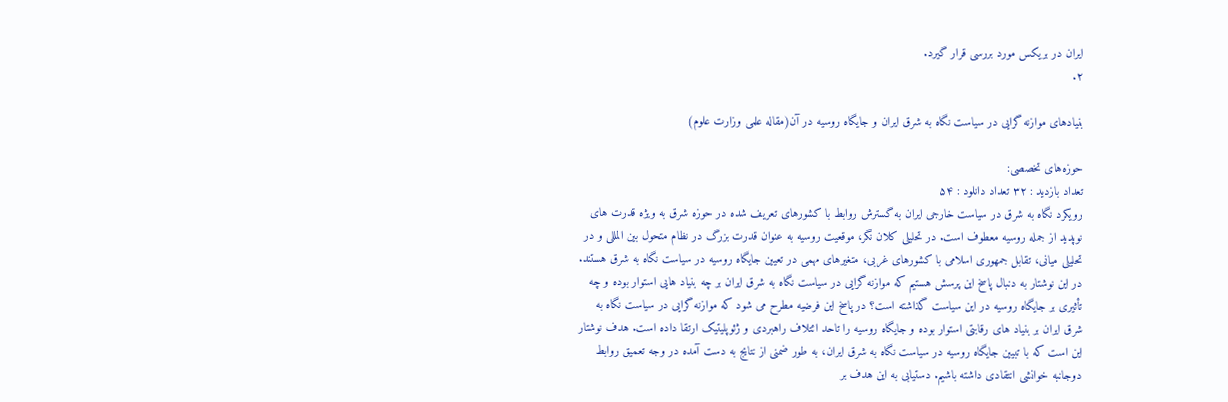ایران در بریکس مورد بررسی قرار گیرد.
۲.

بنیادهای موازنه گرایی در سیاست نگاه به شرق ایران و جایگاه روسیه در آن(مقاله علمی وزارت علوم)

حوزه‌های تخصصی:
تعداد بازدید : ۳۲ تعداد دانلود : ۵۴
رویکرد نگاه به شرق در سیاست خارجی ایران به گسترش روابط با کشورهای تعریف شده در حوزه شرق به ویژه قدرت های نوپدید از جمله روسیه معطوف است. در تحلیلی کلان نگر، موقعیت روسیه به عنوان قدرت بزرگ در نظام متحول بین المللی و در تحلیلی میانی، تقابل جمهوری اسلامی با کشورهای غربی، متغیرهای مهمی در تعیین جایگاه روسیه در سیاست نگاه به شرق هستند. در این نوشتار به دنبال پاسخ این پرسش هستیم که موازنه گرایی در سیاست نگاه به شرق ایران بر چه بنیاد هایی استوار بوده و چه تأثیری بر جایگاه روسیه در این سیاست گذاشته است؟ در پاسخ این فرضیه مطرح می شود که موازنه گرایی در سیاست نگاه به شرق ایران بر بنیاد های رقابتی استوار بوده و جایگاه روسیه را تاحد ائتلاف راهبردی و ژئوپلیتیک ارتقا داده است. هدف نوشتار این است که با تبیین جایگاه روسیه در سیاست نگاه به شرق ایران، به طور ضمنی از نتایج به دست آمده در وجه تعمیق روابط دوجانبه خوانشی انتقادی داشته باشیم. دستیابی به این هدف بر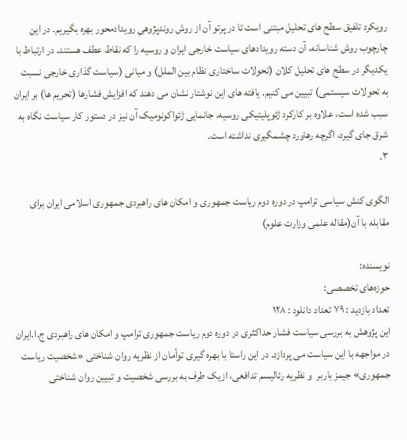رویکرد تلفیق سطح های تحلیل مبتنی است تا در پرتو آن از روش روندپژوهیِ رویدادمحور بهره بگیریم. در این چارچوب روش شناسانه، آن دسته رویدادهای سیاست خارجی ایران و روسیه را که نقاط عطف هستند، در ارتباط با یکدیگر در سطح های تحلیل کلان (تحولات ساختاری نظام بین الملل) و میانی (سیاست گذاری خارجی نسبت به تحولات سیستمی) تبیین می کنیم. یافته های این نوشتار نشان می دهند که افزایش فشارها (تحریم ها) بر ایران سبب شده است، علاوه بر کارکرد ژئوپلیتیکی روسیه، جانمایی ژئواکونومیک آن نیز در دستور کار سیاست نگاه به شرق جای گیرد، اگرچه رهاورد چشمگیری نداشته است.
۳.

الگوی کنش سیاسی ترامپ در دوره دوم ریاست جمهوری و امکان های راهبردی جمهوری اسلامی ایران برای مقابله با آن(مقاله علمی وزارت علوم)

نویسنده:
حوزه‌های تخصصی:
تعداد بازدید : ۷۹ تعداد دانلود : ۱۲۸
این پژوهش به بررسی سیاست فشار حداکثری در دوره دوم ریاست جمهوری ترامپ و امکان های راهبردی ج.ا.ایران در مواجهه با این سیاست می پردازد. در این راستا با بهره گیری توأمان از نظریه روان شناختی «شخصیت ریاست جمهوری» جیمز باربر  و نظریه رئالیسم تدافعی، ازیک طرف به بررسی شخصیت و تبیین روان شناختی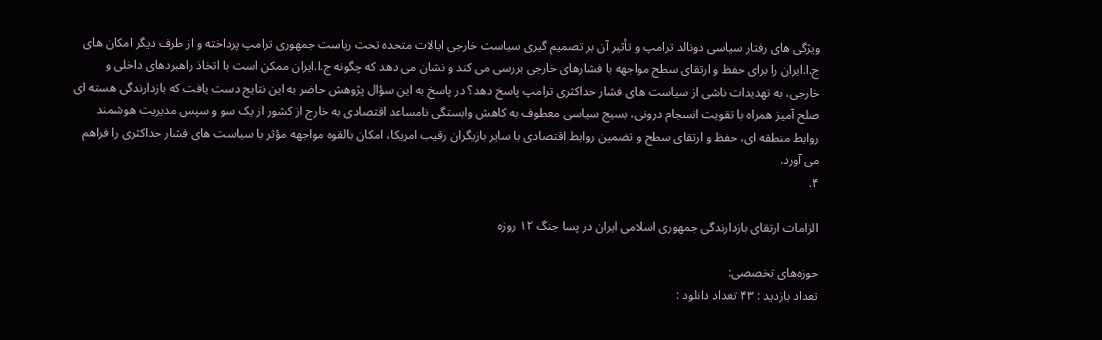ویژگی های رفتار سیاسی دونالد ترامپ و تأثیر آن بر تصمیم گیری سیاست خارجی ایالات متحده تحت ریاست جمهوری ترامپ پرداخته و از طرف دیگر امکان های ج.ا.ایران را برای حفظ و ارتقای سطح مواجهه با فشارهای خارجی بررسی می کند و نشان می دهد که چگونه ج.ا.ایران ممکن است با اتخاذ راهبردهای داخلی و خارجی، به تهدیدات ناشی از سیاست های فشار حداکثری ترامپ پاسخ دهد؟ در پاسخ به این سؤال پژوهش حاضر به این نتایج دست یافت که بازدارندگی هسته ای صلح آمیز همراه با تقویت انسجام درونی، بسیج سیاسی معطوف به کاهش وابستگی نامساعد اقتصادی به خارج از کشور از یک سو و سپس مدیریت هوشمند روابط منطقه ای، حفظ و ارتقای سطح و تضمین روابط اقتصادی با سایر بازیگران رقیب امریکا، امکان بالقوه مواجهه مؤثر با سیاست های فشار حداکثری را فراهم می آورد.
۴.

الزامات ارتقای بازدارندگی جمهوری اسلامی ایران در پسا جنگ ۱۲ روزه

حوزه‌های تخصصی:
تعداد بازدید : ۴۳ تعداد دانلود :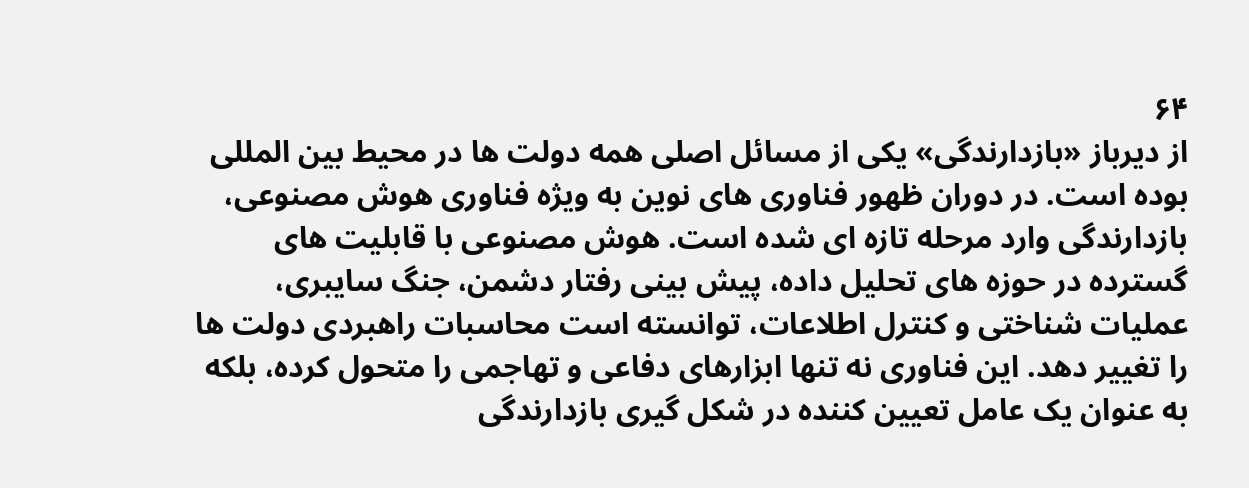۶۴
از دیرباز «بازدارندگی» یکی از مسائل اصلی همه دولت ها در محیط بین المللی بوده است. در دوران ظهور فناوری های نوین به ویژه فناوری هوش مصنوعی، بازدارندگی وارد مرحله تازه ای شده است. هوش مصنوعی با قابلیت های گسترده در حوزه های تحلیل داده، پیش بینی رفتار دشمن، جنگ سایبری، عملیات شناختی و کنترل اطلاعات، توانسته است محاسبات راهبردی دولت ها را تغییر دهد. این فناوری نه تنها ابزارهای دفاعی و تهاجمی را متحول کرده، بلکه به عنوان یک عامل تعیین کننده در شکل گیری بازدارندگی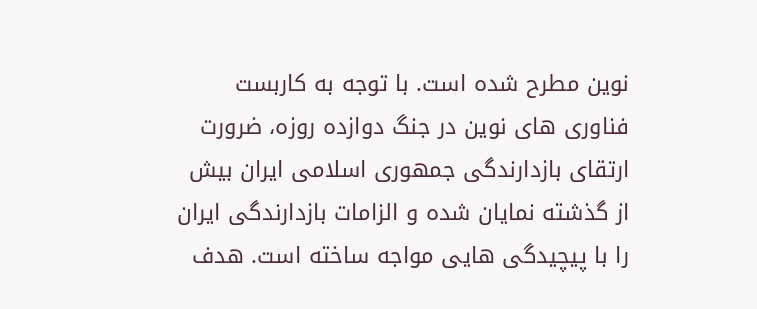نوین مطرح شده است. با توجه به کاربست فناوری های نوین در جنگ دوازده روزه، ضرورت ارتقای بازدارندگی جمهوری اسلامی ایران بیش از گذشته نمایان شده و الزامات بازدارندگی ایران را با پیچیدگی هایی مواجه ساخته است. هدف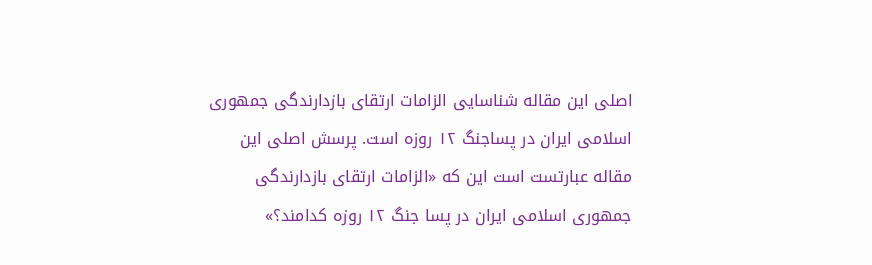اصلی این مقاله شناسایی الزامات ارتقای بازدارندگی جمهوری اسلامی ایران در پساجنگ ۱۲ روزه است. پرسش اصلی این مقاله عبارتست است این که «الزامات ارتقای بازدارندگی جمهوری اسلامی ایران در پسا جنگ ۱۲ روزه کدامند؟»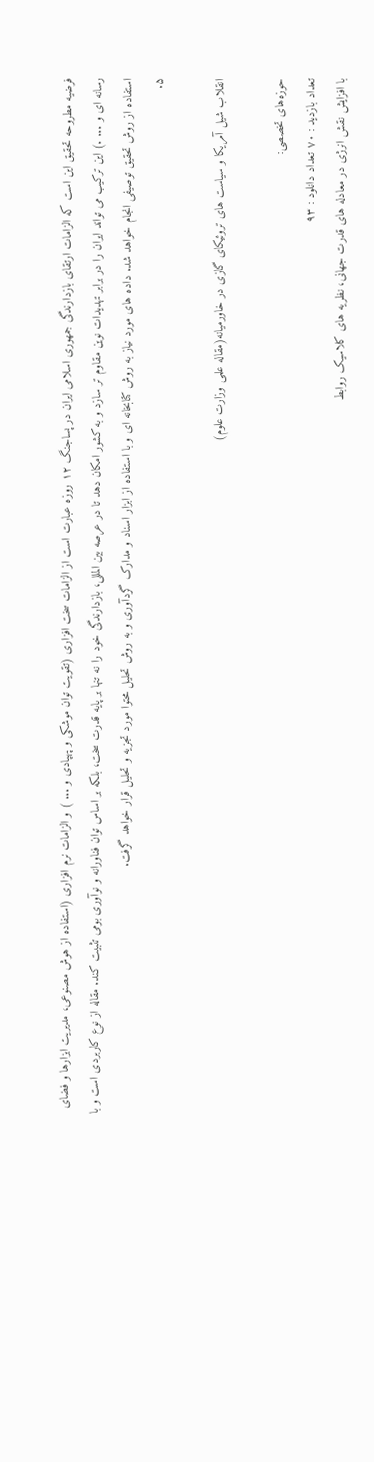فرضیه مطروحه تحقیق این است که الزامات ارتقای بازدارندگی جمهوری اسلامی ایران در پساجنگ ۱۲ روزه عبارت است از الزامات سخت افزاری (تقویت توان موشکی و پهپادی و ... ) و الزامات نرم افزاری (استفاده از هوش مصنوعی، مدیریت ابزارها و فضای رسانه ای و ... .) این ترکیب می تواند ایران را در برابر تهدیدات نوین مقاوم تر سازد و به کشور امکان دهد تا در عرصه بین المللی، بازدارندگی خود را نه تنها بر پایه قدرت سخت، بلکه بر اساس توان فناورانه و نوآوری بومی تثبیت کند. مقاله از نوع کاربردی است و با استفاده از روش تحقیق توصیفی انجام خواهد شد. داده های مورد نیاز به روش کتابخانه ای و با استفاده از ابزار اسناد و مدارک گردآوری و به روش تحلیل محتوا مورد تجزیه و تحلیل قرار خواهد گرفت.
۵.

انقلاب شیل آمریکا و سیاست های تروئیکای گازی در خاورمیانه(مقاله علمی وزارت علوم)

حوزه‌های تخصصی:
تعداد بازدید : ۷۰ تعداد دانلود : ۹۳
با افزایش نقش انرژی در معادله های قدرت جهانی، نظریه های کلاسیک روابط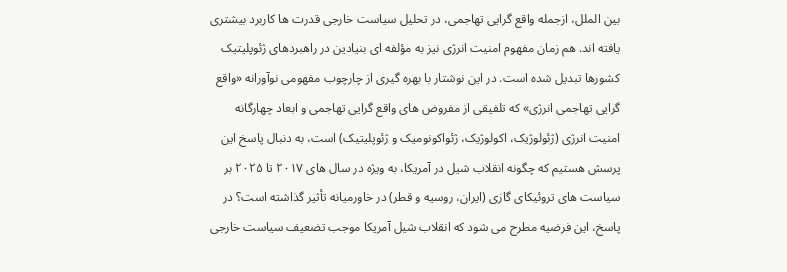بین الملل، ازجمله واقع گرایی تهاجمی، در تحلیل سیاست خارجی قدرت ها کاربرد بیشتری یافته اند. هم زمان مفهوم امنیت انرژی نیز به مؤلفه ای بنیادین در راهبردهای ژئوپلیتیک کشورها تبدیل شده است. در این نوشتار با بهره گیری از چارچوب مفهومی نوآورانه «واقع گرایی تهاجمی انرژی» که تلفیقی از مفروض های واقع گرایی تهاجمی و ابعاد چهارگانه امنیت انرژی (ژئولوژیک، اکولوژیک، ژئواکونومیک و ژئوپلیتیک) است، به دنبال پاسخ این پرسش هستیم که چگونه انقلاب شیل در آمریکا، به ویژه در سال های ۲۰۱۷ تا ۲۰۲۵ بر سیاست های تروئیکای گازی (ایران، روسیه و قطر) در خاورمیانه تأثیر گذاشته است؟ در پاسخ، این فرضیه مطرح می شود که انقلاب شیل آمریکا موجب تضعیف سیاست خارجی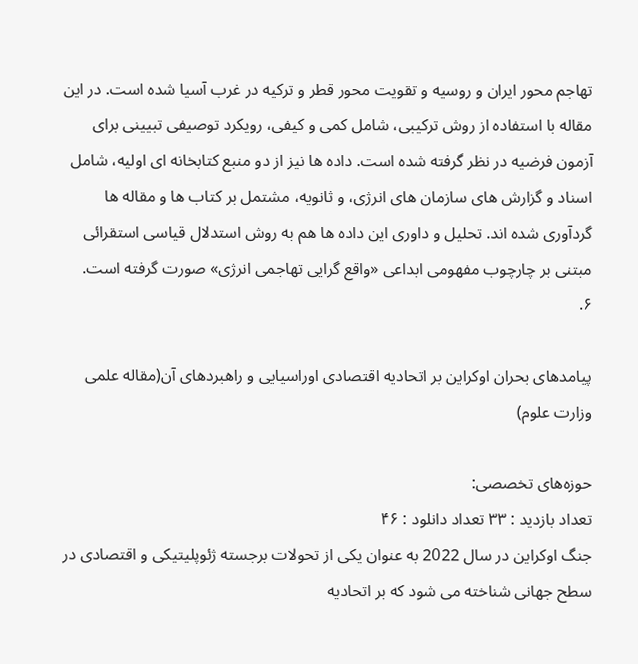تهاجم محور ایران و روسیه و تقویت محور قطر و ترکیه در غرب آسیا شده است. در این مقاله با استفاده از روش ترکیبی، شامل کمی و کیفی، رویکرد توصیفی تبیینی برای آزمون فرضیه در نظر گرفته شده است. داده ها نیز از دو منبع کتابخانه ای اولیه، شامل اسناد و گزارش های سازمان های انرژی، و ثانویه، مشتمل بر کتاب ها و مقاله ها گردآوری شده اند. تحلیل و داوری این داده ها هم به روش استدلال قیاسی استقرائی مبتنی بر چارچوب مفهومی ابداعی «واقع گرایی تهاجمی انرژی» صورت گرفته است.
۶.

پیامدهای بحران اوکراین بر اتحادیه اقتصادی اوراسیایی و راهبردهای آن(مقاله علمی وزارت علوم)

حوزه‌های تخصصی:
تعداد بازدید : ۳۳ تعداد دانلود : ۴۶
جنگ اوکراین در سال 2022 به عنوان یکی از تحولات برجسته ژئوپلیتیکی و اقتصادی در سطح جهانی شناخته می شود که بر اتحادیه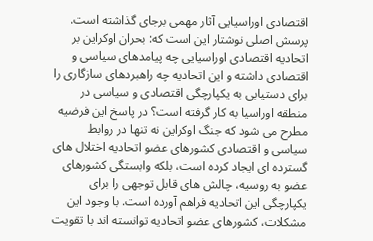اقتصادی اوراسیایی آثار مهمی برجای گذاشته است. پرسش اصلی نوشتار این است که: بحران اوکراین بر اتحادیه اقتصادی اوراسیایی چه پیامدهای سیاسی و اقتصادی داشته و این اتحادیه چه راهبردهای سازگاری را برای دستیابی به یکپارچگی اقتصادی و سیاسی در منطقه اوراسیا به کار گرفته است؟ در پاسخ این فرضیه مطرح می شود که جنگ اوکراین نه تنها در روابط سیاسی و اقتصادی کشورهای عضو اتحادیه اختلال های گسترده ای ایجاد کرده است، بلکه وابستگی کشورهای عضو به روسیه، چالش های قابل توجهی را برای یکپارچگی این اتحادیه فراهم آورده است. با وجود این مشکلات، کشورهای عضو اتحادیه توانسته اند با تقویت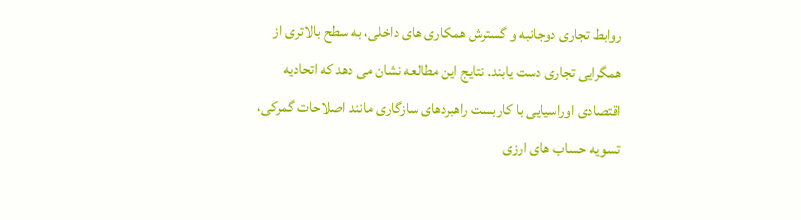روابط تجاری دوجانبه و گسترش همکاری های داخلی، به سطح بالاتری از همگرایی تجاری دست یابند. نتایج این مطالعه نشان می دهد که اتحادیه اقتصادی اوراسیایی با کاربست راهبردهای سازگاری مانند اصلاحات گمرکی، تسویه حساب های ارزی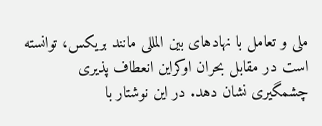ملی و تعامل با نهادهای بین المللی مانند بریکس، توانسته است در مقابل بحران اوکراین انعطاف پذیری چشمگیری نشان دهد. در این نوشتار با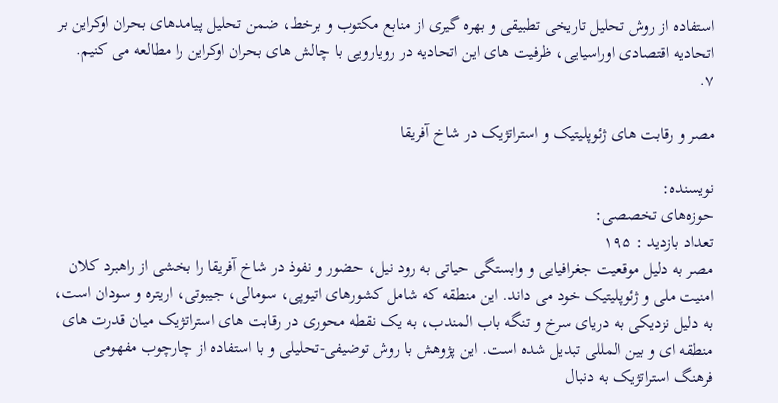استفاده از روش تحلیل تاریخی تطبیقی و بهره گیری از منابع مکتوب و برخط، ضمن تحلیل پیامدهای بحران اوکراین بر اتحادیه اقتصادی اوراسیایی، ظرفیت های این اتحادیه در رویارویی با چالش های بحران اوکراین را مطالعه می کنیم.
۷.

مصر و رقابت های ژئوپلیتیک و استراتژیک در شاخ آفریقا

نویسنده:
حوزه‌های تخصصی:
تعداد بازدید : ۱۹۵
مصر به دلیل موقعیت جغرافیایی و وابستگی حیاتی به رود نیل، حضور و نفوذ در شاخ آفریقا را بخشی از راهبرد کلان امنیت ملی و ژئوپلیتیک خود می داند. این منطقه که شامل کشورهای اتیوپی، سومالی، جیبوتی، اریتره و سودان است، به دلیل نزدیکی به دریای سرخ و تنگه باب المندب، به یک نقطه محوری در رقابت های استراتژیک میان قدرت های منطقه ای و بین المللی تبدیل شده است. این پژوهش با روش توضیفی-تحلیلی و با استفاده از چارچوب مفهومی فرهنگ استراتژیک به دنبال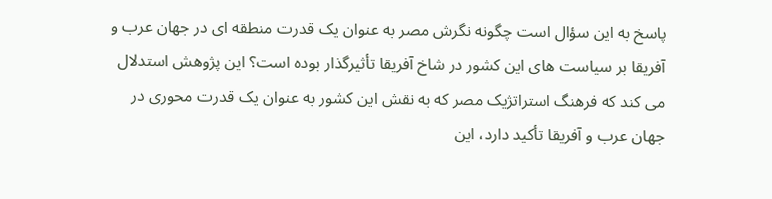پاسخ به این سؤال است چگونه نگرش مصر به عنوان یک قدرت منطقه ای در جهان عرب و آفریقا بر سیاست های این کشور در شاخ آفریقا تأثیرگذار بوده است؟ این پژوهش استدلال می کند که فرهنگ استراتژیک مصر که به نقش این کشور به عنوان یک قدرت محوری در جهان عرب و آفریقا تأکید دارد، این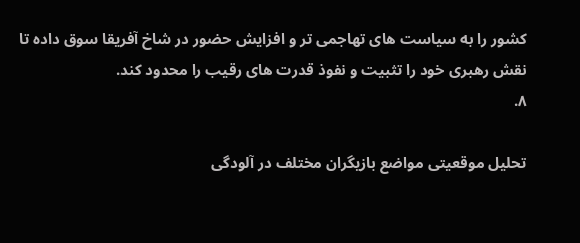کشور را به سیاست های تهاجمی تر و افزایش حضور در شاخ آفریقا سوق داده تا نقش رهبری خود را تثبیت و نفوذ قدرت های رقیب را محدود کند.
۸.

تحلیل موقعیتی مواضع بازیگران مختلف در آلودگی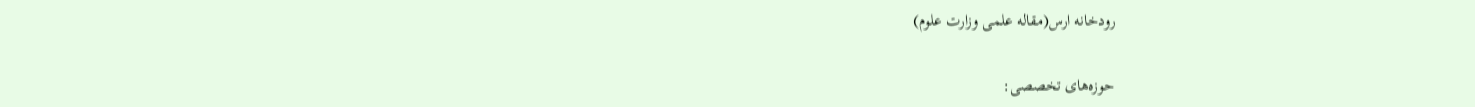رودخانه ارس(مقاله علمی وزارت علوم)

حوزه‌های تخصصی: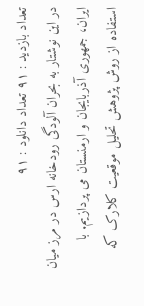تعداد بازدید : ۹۱ تعداد دانلود : ۹۱
در این نوشتار به بحران آلودگی رودخانه ارس در مرز میان ایران، جمهوری آذربایجان و ارمنستان می پردازیم. با استفاده از روش پژوهش تحلیل موقعیت کلارک که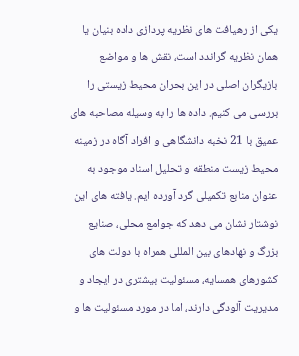یکی از رهیافت های نظریه پردازی داده بنیان یا همان نظریه گراندد است، نقش ها و مواضع بازیگران اصلی در این بحران محیط زیستی را بررسی می کنیم. داده ها را به وسیله مصاحبه های عمیق با 21 نخبه دانشگاهی و افراد آگاه در زمینه محیط زیست منطقه و تحلیل اسناد موجود به عنوان منابع تکمیلی گرد آورده ایم. یافته های این نوشتار نشان می دهد که جوامع محلی، صنایع بزرگ و نهادهای بین المللی همراه با دولت های کشورهای همسایه، مسئولیت بیشتری در ایجاد و مدیریت آلودگی دارند، اما در مورد مسئولیت ها و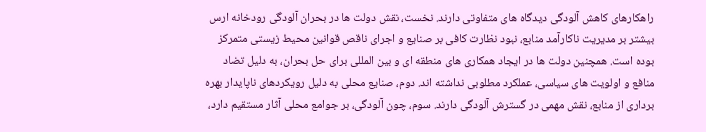راهکارهای کاهش آلودگی دیدگاه های متفاوتی دارند. نخست، نقش دولت ها در بحران آلودگی رودخانه ارس بیشتر بر مدیریت ناکارآمد منابع، نبود نظارت کافی بر صنایع و اجرای ناقص قوانین محیط زیستی متمرکز بوده است. همچنین دولت ها در ایجاد همکاری های منطقه ای و بین المللی برای حل بحران، به دلیل تضاد منافع و اولویت های سیاسی، عملکرد مطلوبی نداشته اند. دوم، صنایع محلی به دلیل رویکردهای ناپایدار بهره برداری از منابع، نقش مهمی در گسترش آلودگی دارند. سوم، چون آلودگی، بر جوامع محلی آثار مستقیم دارد،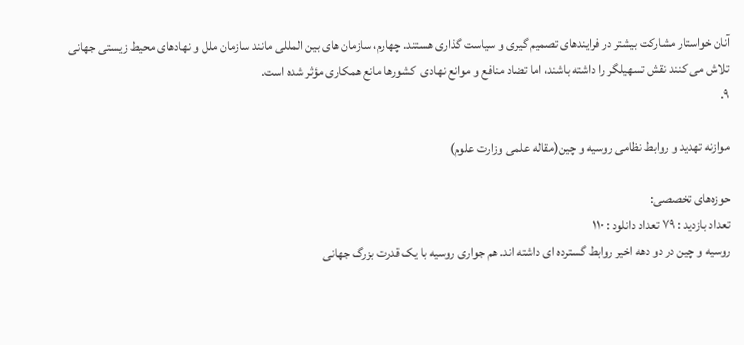آنان خواستار مشارکت بیشتر در فرایندهای تصمیم گیری و سیاست گذاری هستند. چهارم، سازمان های بین المللی مانند سازمان ملل و نهادهای محیط زیستی جهانی تلاش می کنند نقش تسهیلگر را داشته باشند، اما تضاد منافع و موانع نهادی  کشورها مانع همکاری مؤثر شده است.
۹.

موازنه تهدید و روابط نظامی روسیه و چین(مقاله علمی وزارت علوم)

حوزه‌های تخصصی:
تعداد بازدید : ۷۹ تعداد دانلود : ۱۱۰
روسیه و چین در دو دهه اخیر روابط گسترده ای داشته اند. هم جواری روسیه با یک قدرت بزرگ جهانی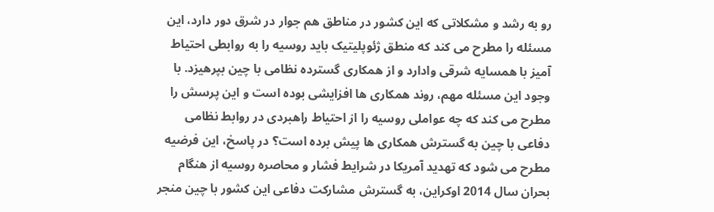رو به رشد و مشکلاتی که این کشور در مناطق هم جوار در شرق دور دارد، این مسئله را مطرح می کند که منطق ژئوپلیتیک باید روسیه را به روابطی احتیاط آمیز با همسایه شرقی وادارد و از همکاری گسترده نظامی با چین بپرهیزد. با وجود این مسئله مهم، روند همکاری ها افزایشی بوده است و این پرسش را مطرح می کند که چه عواملی روسیه را از احتیاط راهبردی در روابط نظامی دفاعی با چین به گسترش همکاری ها پیش برده است؟ در پاسخ، این فرضیه مطرح می شود که تهدید آمریکا در شرایط فشار و محاصره روسیه از هنگام بحران سال 2014 اوکراین، به گسترش مشارکت دفاعی این کشور با چین منجر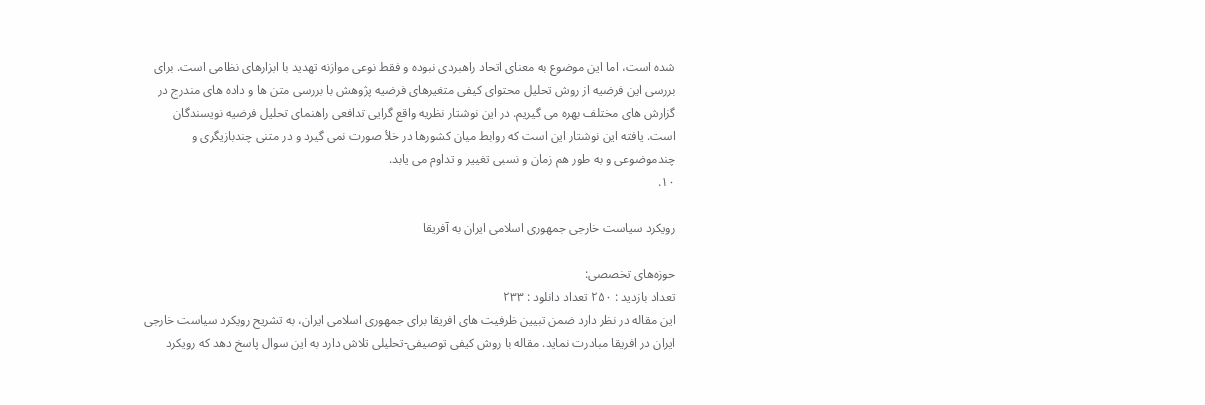شده است، اما این موضوع به معنای اتحاد راهبردی نبوده و فقط نوعی موازنه تهدید با ابزارهای نظامی است. برای بررسی این فرضیه از روش تحلیل محتوای کیفی متغیرهای فرضیه پژوهش با بررسی متن ها و داده های مندرج در گزارش های مختلف بهره می گیریم. در این نوشتار نظریه واقع گرایی تدافعی راهنمای تحلیل فرضیه نویسندگان است. یافته این نوشتار این است که روابط میان کشورها در خلأ صورت نمی گیرد و در متنی چندبازیگری و چندموضوعی و به طور هم زمان و نسبی تغییر و تداوم می یابد.
۱۰.

رویکرد سیاست خارجی جمهوری اسلامی ایران به آفریقا

حوزه‌های تخصصی:
تعداد بازدید : ۲۵۰ تعداد دانلود : ۲۳۳
این مقاله در نظر دارد ضمن تبیین ظرفیت های افریقا برای جمهوری اسلامی ایران، به تشریح رویکرد سیاست خارجی ایران در افریقا مبادرت نماید. مقاله با روش کیفی توصیفی-تحلیلی تلاش دارد به این سوال پاسخ دهد که رویکرد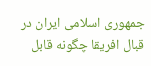جمهوری اسلامی ایران در قبال افریقا چگونه قابل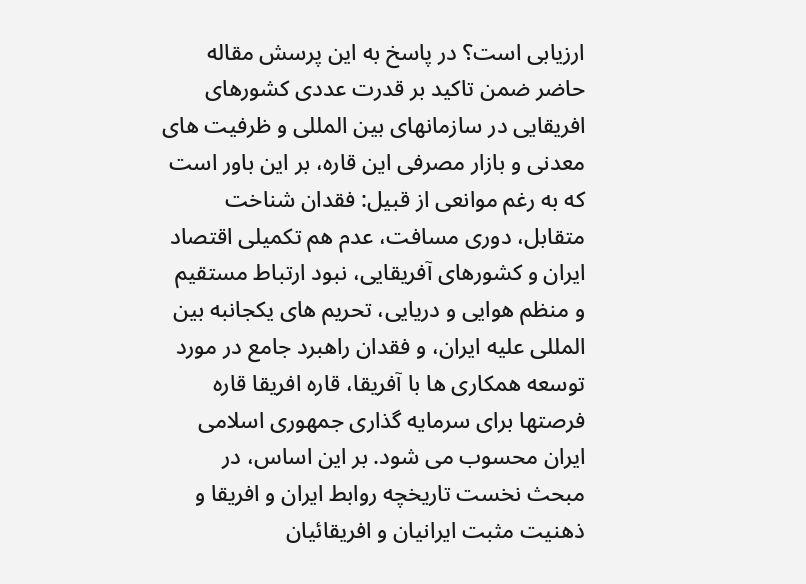ارزیابی است؟ در پاسخ به این پرسش مقاله حاضر ضمن تاکید بر قدرت عددی کشورهای افریقایی در سازمانهای بین المللی و ظرفیت های معدنی و بازار مصرفی این قاره، بر این باور است که به رغم موانعی از قبیل: فقدان شناخت متقابل، دوری مسافت، عدم هم تکمیلی اقتصاد ایران و کشورهای آفریقایی، نبود ارتباط مستقیم و منظم هوایی و دریایی، تحریم های یکجانبه بین المللی علیه ایران، و فقدان راهبرد جامع در مورد توسعه همکاری ها با آفریقا، قاره افریقا قاره فرصتها برای سرمایه گذاری جمهوری اسلامی ایران محسوب می شود. بر این اساس، در مبحث نخست تاریخچه روابط ایران و افریقا و ذهنیت مثبت ایرانیان و افریقائیان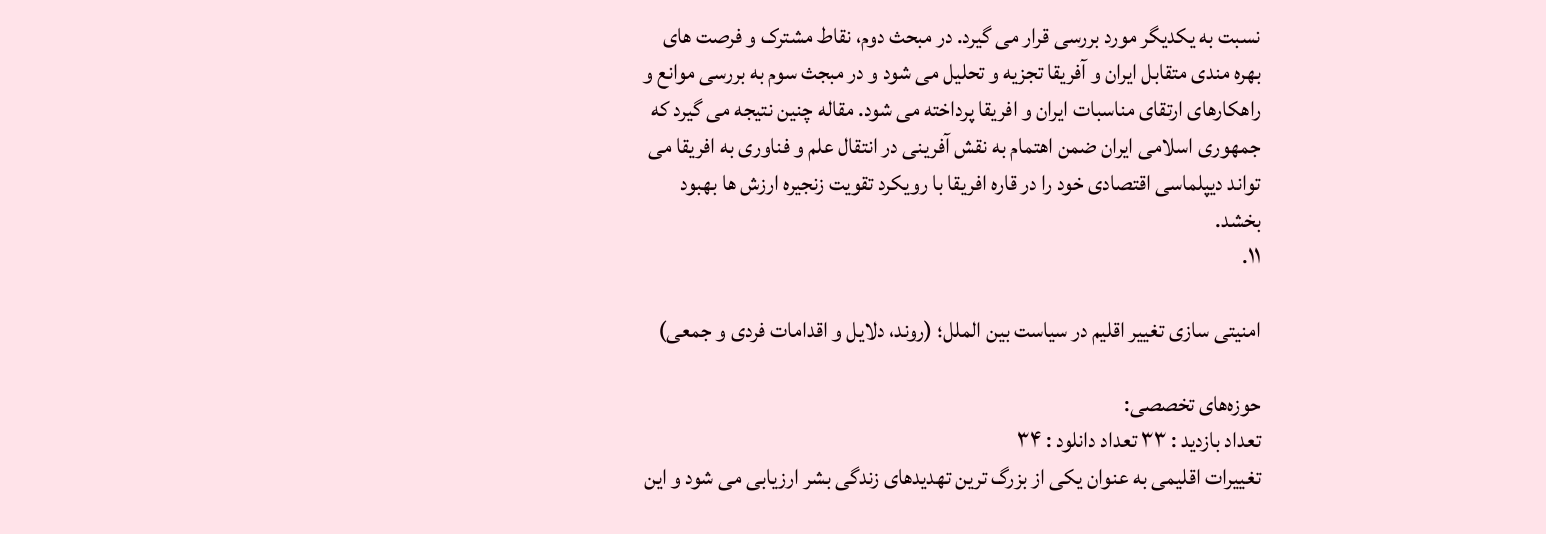نسبت به یکدیگر مورد بررسی قرار می گیرد. در مبحث دوم، نقاط مشترک و فرصت های بهره مندی متقابل ایران و آفریقا تجزیه و تحلیل می شود و در مبجث سوم به بررسی موانع و راهکارهای ارتقای مناسبات ایران و افریقا پرداخته می شود. مقاله چنین نتیجه می گیرد که جمهوری اسلامی ایران ضمن اهتمام به نقش آفرینی در انتقال علم و فناوری به افریقا می تواند دیپلماسی اقتصادی خود را در قاره افریقا با رویکرد تقویت زنجیره ارزش ها بهبود بخشد.
۱۱.

امنیتی سازی تغییر اقلیم در سیاست بین الملل؛ (روند، دلایل و اقدامات فردی و جمعی)

حوزه‌های تخصصی:
تعداد بازدید : ۳۳ تعداد دانلود : ۳۴
تغییرات اقلیمی به عنوان یکی از بزرگ ترین تهدیدهای زندگی بشر ارزیابی می شود و این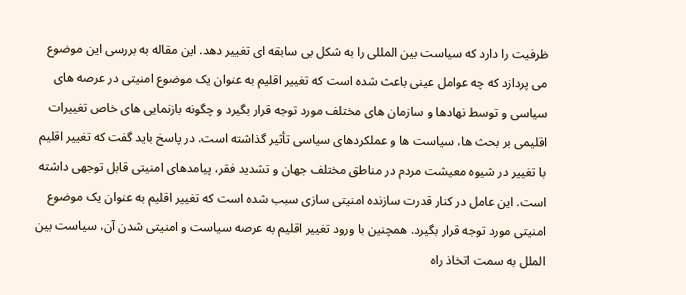ظرفیت را دارد که سیاست بین المللی را به شکل بی سابقه ای تغییر دهد. این مقاله به بررسی این موضوع می پردازد که چه عوامل عینی باعث شده است که تغییر اقلیم به عنوان یک موضوع امنیتی در عرصه های سیاسی و توسط نهادها و سازمان های مختلف مورد توجه قرار بگیرد و چگونه بازنمایی های خاص تغییرات اقلیمی بر بحث ها، سیاست ها و عملکردهای سیاسی تأثیر گذاشته است. در پاسخ باید گفت که تغییر اقلیم با تغییر در شیوه معیشت مردم در مناطق مختلف جهان و تشدید فقر، پیامدهای امنیتی قابل توجهی داشته است. این عامل در کنار قدرت سازنده امنیتی سازی سبب شده است که تغییر اقلیم به عنوان یک موضوع امنیتی مورد توجه قرار بگیرد. همچنین با ورود تغییر اقلیم به عرصه سیاست و امنیتی شدن آن، سیاست بین الملل به سمت اتخاذ راه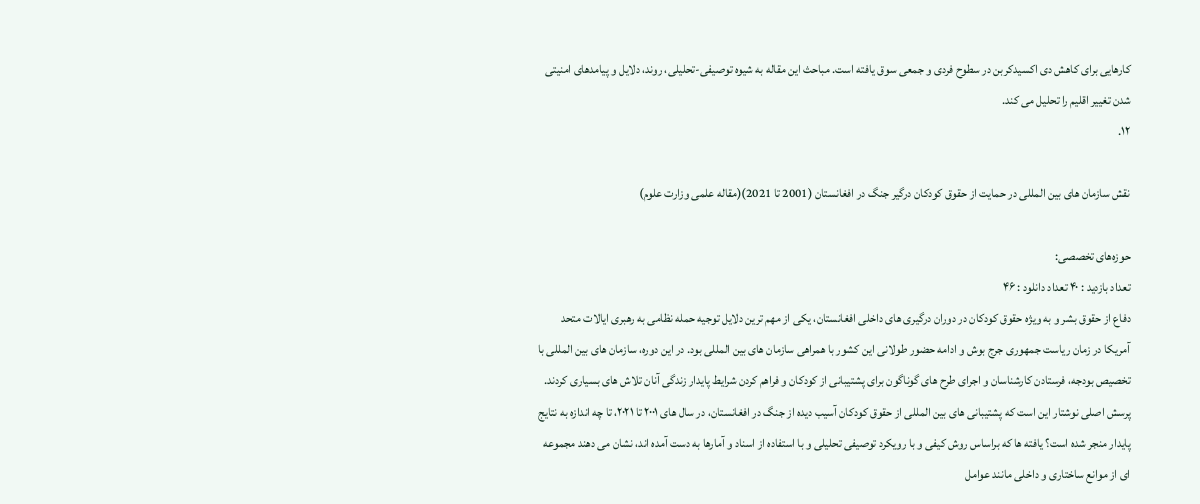کارهایی برای کاهش دی اکسیدکربن در سطوح فردی و جمعی سوق یافته است. مباحث این مقاله به شیوه توصیفی-تحلیلی، روند، دلایل و پیامدهای امنیتی شدن تغییر اقلیم را تحلیل می کند.
۱۲.

نقش سازمان های بین المللی در حمایت از حقوق کودکان درگیر جنگ در افغانستان (2001 تا 2021)(مقاله علمی وزارت علوم)

حوزه‌های تخصصی:
تعداد بازدید : ۴۰ تعداد دانلود : ۴۶
دفاع از حقوق بشر و به ویژه حقوق کودکان در دوران درگیری های داخلی افغانستان، یکی از مهم ترین دلایل توجیه حمله نظامی به رهبری ایالات متحد آمریکا در زمان ریاست جمهوری جرج بوش و ادامه حضور طولانی این کشور با همراهی سازمان های بین المللی بود. در این دوره، سازمان های بین المللی با تخصیص بودجه، فرستادن کارشناسان و اجرای طرح های گوناگون برای پشتیبانی از کودکان و فراهم کردن شرایط پایدار زندگی آنان تلاش های بسیاری کردند. پرسش اصلی نوشتار این است که پشتیبانی های بین المللی از حقوق کودکان آسیب دیده از جنگ در افغانستان، در سال های ۲۰۰۱ تا ۲۰۲۱، تا چه اندازه به نتایج پایدار منجر شده است؟ یافته ها که براساس روش کیفی و با رویکرد توصیفی تحلیلی و با استفاده از اسناد و آمارها به دست آمده اند، نشان می دهند مجموعه ای از موانع ساختاری و داخلی مانند عوامل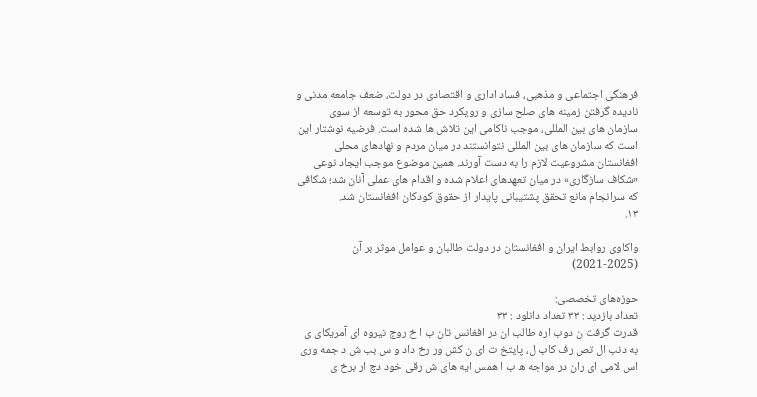فرهنگی اجتماعی و مذهبی، فساد اداری و اقتصادی در دولت، ضعف جامعه مدنی و نادیده گرفتن زمینه های صلح سازی و رویکرد حق محور به توسعه از سوی سازمان های بین المللی، موجب ناکامی این تلاش ها شده است. فرضیه نوشتار این است که سازمان های بین المللی نتوانستند در میان مردم و نهادهای محلی افغانستان مشروعیت لازم را به دست آورند. همین موضوع موجب ایجاد نوعی «شکاف سازگاری» در میان تعهدهای اعلام شده و اقدام های عملی آنان شد؛ شکافی که سرانجام مانع تحقق پشتیبانی پایدار از حقوق کودکان افغانستان شد.
۱۳.

واکاوی روابط ایران و افغانستان در دولت طالبان و عوامل موثر بر آن (2025-2021)

حوزه‌های تخصصی:
تعداد بازدید : ۳۳ تعداد دانلود : ۳۳
قدرت گرفت ن دوب اره طالب ان در افغانس تان ب ا خ روج نیروه ای آمریکای ی به دنب ال تص رف کاب ل، پایتخ ت ای ن کش ور رخ داد و س بب ش د جمه وری اس لامی ای ران در مواجه ه ب ا همس ایه های ش رقی خود دچ ار برخ ی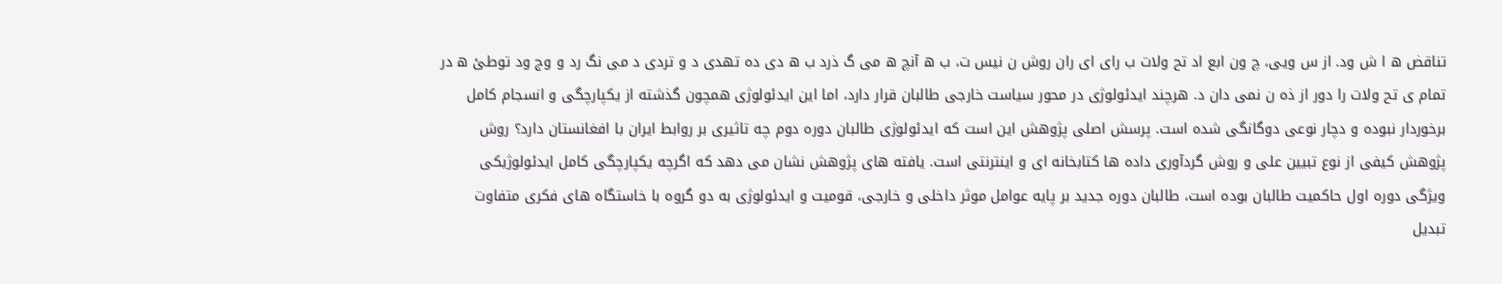تناقض ه ا ش ود. از س ویی، چ ون ابع اد تح ولات ب رای ای ران روش ن نیس ت، ب ه آنچ ه می گ ذرد ب ه دی ده تهدی د و تردی د می نگ رد و وج ود توطئ ه در تمام ی تح ولات را دور از ذه ن نمی دان د. هرچند ایدئولوژی در محور سیاست خارجی طالبان قرار دارد، اما این ایدئولوژی همچون گذشته از یکپارچگی و انسجام کامل برخوردار نبوده و دچار نوعی دوگانگی شده است. پرسش اصلی پژوهش این است که ایدئولوژی طالبان دوره دوم چه تاثیری بر روابط ایران با افغانستان دارد؟ روش پژوهش کیفی از نوع تبیین علی و روش گردآوری داده ها کتابخانه ای و اینترنتی است. یافته های پژوهش نشان می دهد که اگرچه یکپارچگی کامل ایدئولوژیکی ویژگی دوره اول حاکمیت طالبان بوده است، طالبان دوره جدید بر پایه عوامل موثر داخلی و خارجی، قومیت و ایدئولوژی به دو گروه با خاستگاه های فکری متفاوت تبدیل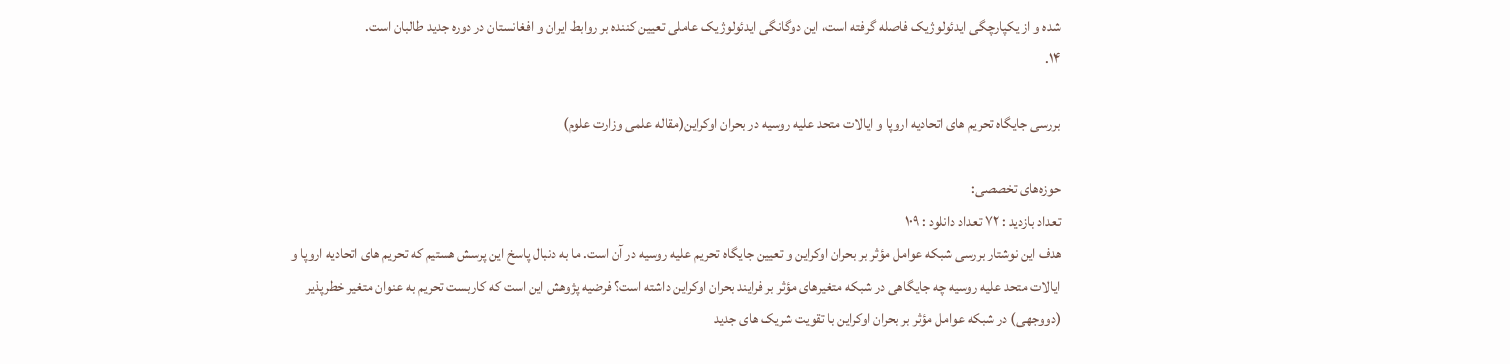شده و از یکپارچگی ایدئولوژیک فاصله گرفته است، این دوگانگی ایدئولوژیک عاملی تعیین کننده بر روابط ایران و افغانستان در دوره جدید طالبان است.
۱۴.

بررسی جایگاه تحریم های اتحادیه اروپا و ایالات متحد علیه روسیه در بحران اوکراین(مقاله علمی وزارت علوم)

حوزه‌های تخصصی:
تعداد بازدید : ۷۲ تعداد دانلود : ۱۰۹
هدف این نوشتار بررسی شبکه عوامل مؤثر بر بحران اوکراین و تعیین جایگاه تحریم علیه روسیه در آن است. ما به دنبال پاسخ این پرسش هستیم که تحریم های اتحادیه اروپا و ایالات متحد علیه روسیه چه جایگاهی در شبکه متغیرهای مؤثر بر فرایند بحران اوکراین داشته است؟ فرضیه پژوهش این است که کاربست تحریم به عنوان متغیر خطرپذیر (دووجهی) در شبکه عوامل مؤثر بر بحران اوکراین با تقویت شریک های جدید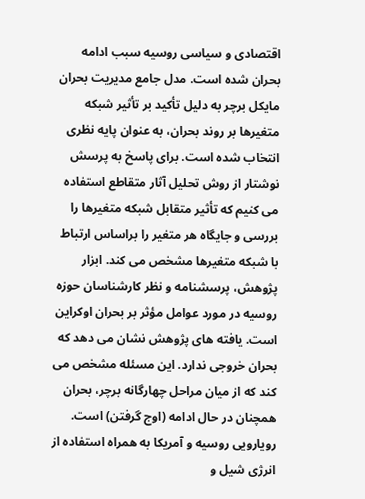اقتصادی و سیاسی روسیه سبب ادامه بحران شده است. مدل جامع مدیریت بحران مایکل برچر به دلیل تأکید بر تأثیر شبکه متغیرها بر روند بحران، به عنوان پایه نظری انتخاب شده است. برای پاسخ به پرسش نوشتار از روش تحلیل آثار متقاطع استفاده می کنیم که تأثیر متقابل شبکه متغیرها را بررسی و جایگاه هر متغیر را براساس ارتباط با شبکه متغیرها مشخص می کند. ابزار پژوهش، پرسشنامه و نظر کارشناسان حوزه روسیه در مورد عوامل مؤثر بر بحران اوکراین  است. یافته های پژوهش نشان می دهد که بحران خروجی ندارد. این مسئله مشخص می کند که از میان مراحل چهارگانه برچر، بحران همچنان در حال ادامه (اوج گرفتن) است. رویارویی روسیه و آمریکا به همراه استفاده از انرژی شیل و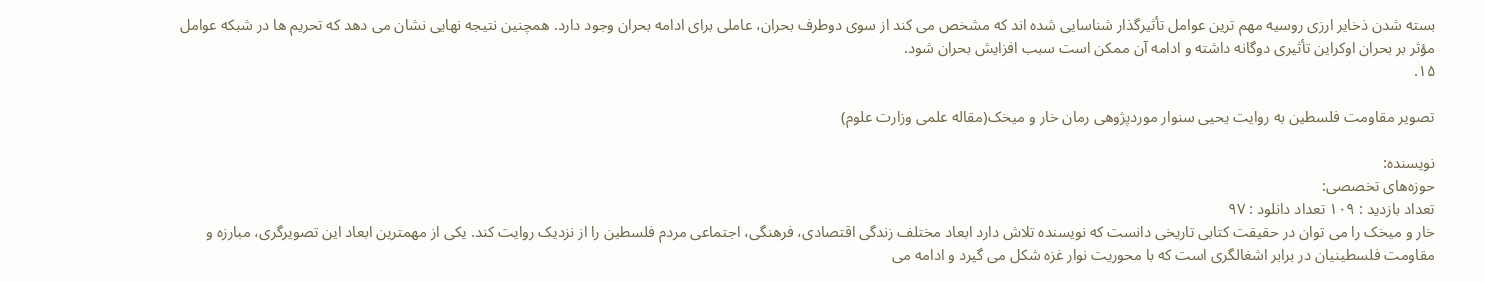بسته شدن ذخایر ارزی روسیه مهم ترین عوامل تأثیرگذار شناسایی شده اند که مشخص می کند از سوی دوطرف بحران، عاملی برای ادامه بحران وجود دارد. همچنین نتیجه نهایی نشان می دهد که تحریم ها در شبکه عوامل مؤثر بر بحران اوکراین تأثیری دوگانه داشته و ادامه آن ممکن است سبب افزایش بحران شود.
۱۵.

تصویر مقاومت فلسطین به روایت یحیی سنوار موردپژوهی رمان خار و میخک(مقاله علمی وزارت علوم)

نویسنده:
حوزه‌های تخصصی:
تعداد بازدید : ۱۰۹ تعداد دانلود : ۹۷
خار و میخک را می توان در حقیقت کتابی تاریخی دانست که نویسنده تلاش دارد ابعاد مختلف زندگی اقتصادی، فرهنگی، اجتماعی مردم فلسطین را از نزدیک روایت کند. یکی از مهمترین ابعاد این تصویرگری، مبارزه و مقاومت فلسطینیان در برابر اشغالگری است که با محوریت نوار غزه شکل می گیرد و ادامه می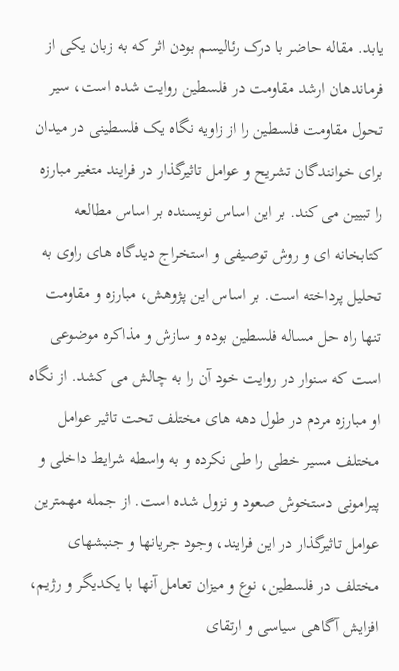یابد. مقاله حاضر با درک رئالیسم بودن اثر که به زبان یکی از فرماندهان ارشد مقاومت در فلسطین روایت شده است، سیر تحول مقاومت فلسطین را از زاویه نگاه یک فلسطینی در میدان برای خوانندگان تشریح و عوامل تاثیرگذار در فرایند متغیر مبارزه را تبیین می کند. بر این اساس نویسنده بر اساس مطالعه کتابخانه ای و روش توصیفی و استخراج دیدگاه های راوی به تحلیل پرداخته است. بر اساس این پژوهش، مبارزه و مقاومت تنها راه حل مساله فلسطین بوده و سازش و مذاکره موضوعی است که سنوار در روایت خود آن را به چالش می کشد. از نگاه او مبارزه مردم در طول دهه های مختلف تحت تاثیر عوامل مختلف مسیر خطی را طی نکرده و به واسطه شرایط داخلی و پیرامونی دستخوش صعود و نزول شده است. از جمله مهمترین عوامل تاثیرگذار در این فرایند، وجود جریانها و جنبشهای مختلف در فلسطین، نوع و میزان تعامل آنها با یکدیگر و رژیم، افزایش آگاهی سیاسی و ارتقای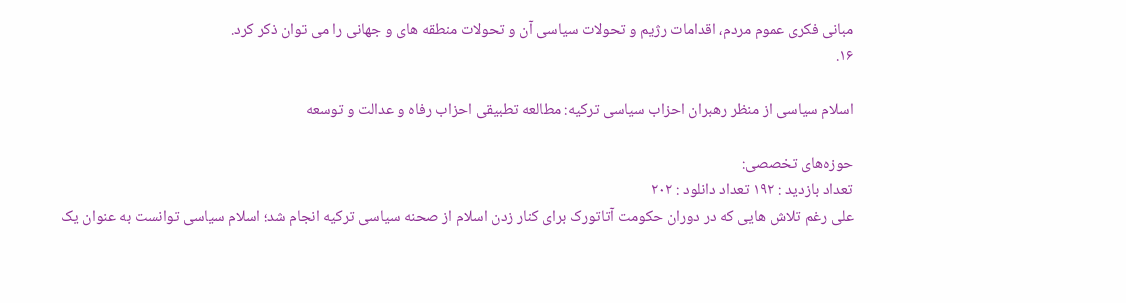مبانی فکری عموم مردم، اقدامات رژیم و تحولات سیاسی آن و تحولات منطقه های و جهانی را می توان ذکر کرد.
۱۶.

اسلام سیاسی از منظر رهبران احزاب سیاسی ترکیه: مطالعه تطبیقی احزاب رفاه و عدالت و توسعه

حوزه‌های تخصصی:
تعداد بازدید : ۱۹۲ تعداد دانلود : ۲۰۲
علی رغم تلاش هایی که در دوران حکومت آتاتورک برای کنار زدن اسلام از صحنه سیاسی ترکیه انجام شد؛ اسلام سیاسی توانست به عنوان یک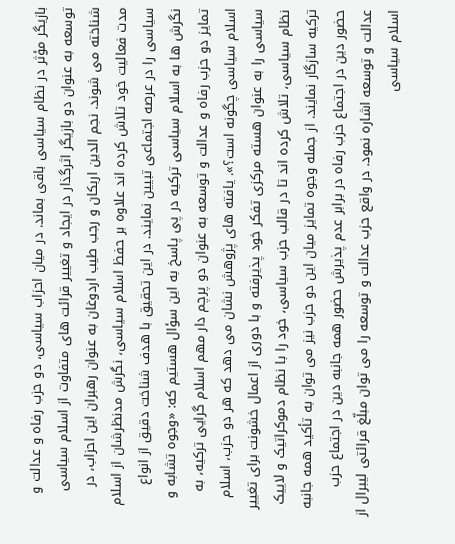بازیگر مؤثر در نظام سیاسی باقی بماند. در میان احزاب سیاسی، دو حزب رفاه و عدالت و توسعه به عنوان دو بازیگر اثرگذار در ایجاد و تغییر قرائت های متفاوت از اسلام سیاسی شناخته می شوند. نجم الدین اربکان و رجب طیب اردوغان به عنوان رهبران این احزاب، در مدت فعالیت خود تلاش کرده اند علاوه بر حفظ اسلام سیاسی، نگرش مدنظرشان از اسلام سیاسی را در عرصه اجتماعی تبیین نمایند. در این تحقیق با هدف شناخت دقیق از انواع نگرش ها به اسلام سیاسی ترکیه در پی پاسخ به این سؤال هستیم که: «وجوه تشابه و تمایز دو حزب رفاه و عدالت و توسعه به عنوان دو پرچم دار مهم اسلام گرایی ترکیه، به اسلام سیاسی چگونه است؟». یافته های پژوهش نشان می دهد که هر دو حزب، اسلام سیاسی را به عنوان هسته مرکزی تفکر خود پذیرفته و با دوری از اعمال خشونت برای تغییر نظام سیاسی، تلاش کرده اند تا در قالب حزب سیاسی، خود را با نظام دموکراتیک و لاییک ترکیه سازگار نمایند. از جمله وجوه تمایز میان این دو حزب نیز می توان به تأکید همه جانبه حضور دین در اجتماع حزب رفاه در برابر عدم پذیرش حضور همه جانبه دین در اجتماع حزب عدالت و توسعه اشاره نمود. در واقع حزب عدالت و توسعه را می توان مبلّغ قرائتی لیبرال از اسلام سیاسی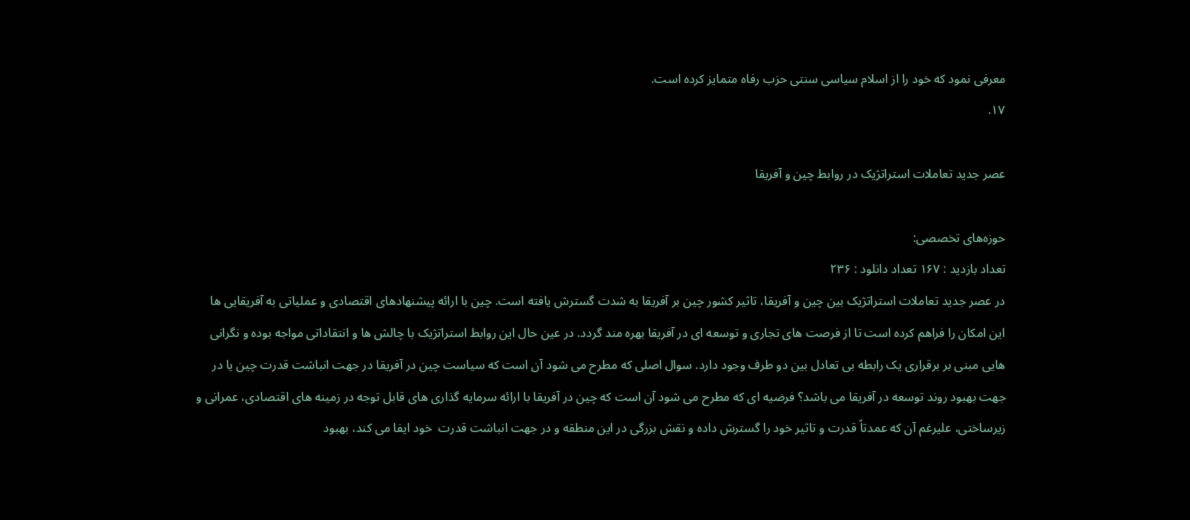معرفی نمود که خود را از اسلام سیاسی سنتی حزب رفاه متمایز کرده است.
۱۷.

عصر جدید تعاملات استراتژیک در روابط چین و آفریقا

حوزه‌های تخصصی:
تعداد بازدید : ۱۶۷ تعداد دانلود : ۲۳۶
در عصر جدید تعاملات استراتژیک بین چین و آفریقا، تاثیر کشور چین بر آفریقا به شدت گسترش یافته است. چین با ارائه پیشنهادهای اقتصادی و عملیاتی به آفریقایی ها این امکان را فراهم کرده است تا از فرصت های تجاری و توسعه ای در آفریقا بهره مند گردد. در عین حال این روابط استراتژیک با چالش ها و انتقاداتی مواجه بوده و نگرانی هایی مبنی بر برقراری یک رابطه بی تعادل بین دو طرف وجود دارد. سوال اصلی که مطرح می شود آن است که سیاست چین در آفریقا در جهت انباشت قدرت چین یا در جهت بهبود روند توسعه در آفریقا می باشد؟ فرضیه ای که مطرح می شود آن است که چین در آفریقا با ارائه سرمایه گذاری های قابل توجه در زمینه های اقتصادی، عمرانی و زیرساختی، علیرغم آن که عمدتاً قدرت و تاثیر خود را گسترش داده و نقش بزرگی در این منطقه و در جهت انباشت قدرت  خود ایفا می کند، بهبود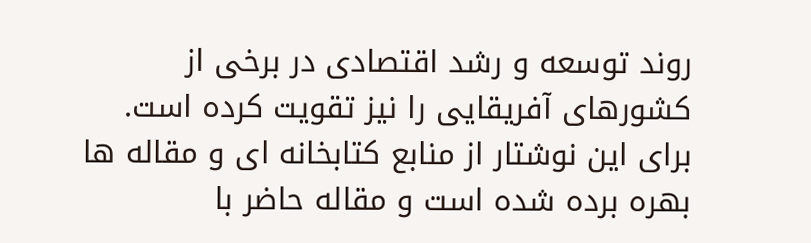روند توسعه و رشد اقتصادی در برخی از کشورهای آفریقایی را نیز تقویت کرده است. برای این نوشتار از منابع کتابخانه ای و مقاله ها بهره برده شده است و مقاله حاضر با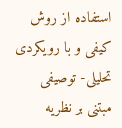استفاده از روش کیفی و با رویکردی تحلیلی- توصیفی مبتنی بر نظریه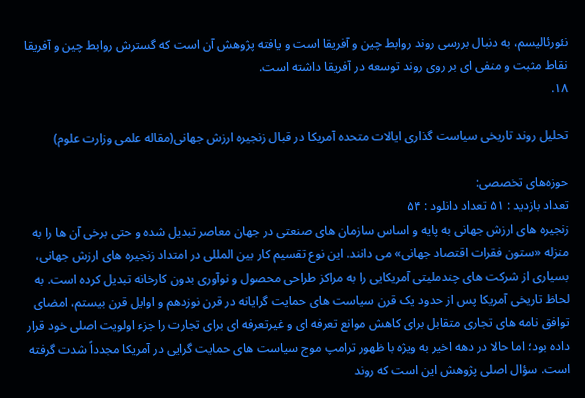نئورئالیسم، به دنبال بررسی روند روابط چین و آفریقا است و یافته پژوهش آن است که گسترش روابط چین و آفریقا نقاط مثبت و منفی ای بر روی روند توسعه در آفریقا داشته است.
۱۸.

تحلیل روند تاریخی سیاست گذاری ایالات متحده آمریکا در قبال زنجیره ارزش جهانی(مقاله علمی وزارت علوم)

حوزه‌های تخصصی:
تعداد بازدید : ۵۱ تعداد دانلود : ۵۴
زنجیره های ارزش جهانی به پایه و اساس سازمان های صنعتی در جهان معاصر تبدیل شده و حتی برخی آن ها را به منزله «ستون فقرات اقتصاد جهانی» می دانند. این نوع تقسیم کار بین المللی در امتداد زنجیره های ارزش جهانی، بسیاری از شرکت های چندملیتی آمریکایی را به مراکز طراحی محصول و نوآوری بدون کارخانه تبدیل کرده است. به لحاظ تاریخی آمریکا پس از حدود یک قرن سیاست های حمایت گرایانه در قرن نوزدهم و اوایل قرن بیستم، امضای توافق نامه های تجاری متقابل برای کاهش موانع تعرفه ای و غیرتعرفه ای برای تجارت را جزء اولویت اصلی خود قرار داده بود؛ اما حالا در دهه اخیر به ویژه با ظهور ترامپ موج سیاست های حمایت گرایی در آمریکا مجدداً شدت گرفته است. سؤال اصلی پژوهش این است که روند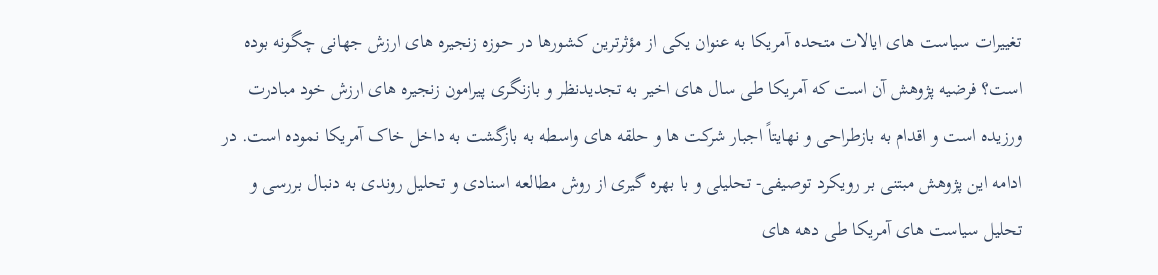تغییرات سیاست های ایالات متحده آمریکا به عنوان یکی از مؤثرترین کشورها در حوزه زنجیره های ارزش جهانی چگونه بوده است؟ فرضیه پژوهش آن است که آمریکا طی سال های اخیر به تجدیدنظر و بازنگری پیرامون زنجیره های ارزش خود مبادرت ورزیده است و اقدام به بازطراحی و نهایتاً اجبار شرکت ها و حلقه های واسطه به بازگشت به داخل خاک آمریکا نموده است. در ادامه این پژوهش مبتنی بر رویکرد توصیفی- تحلیلی و با بهره گیری از روش مطالعه اسنادی و تحلیل روندی به دنبال بررسی و تحلیل سیاست های آمریکا طی دهه های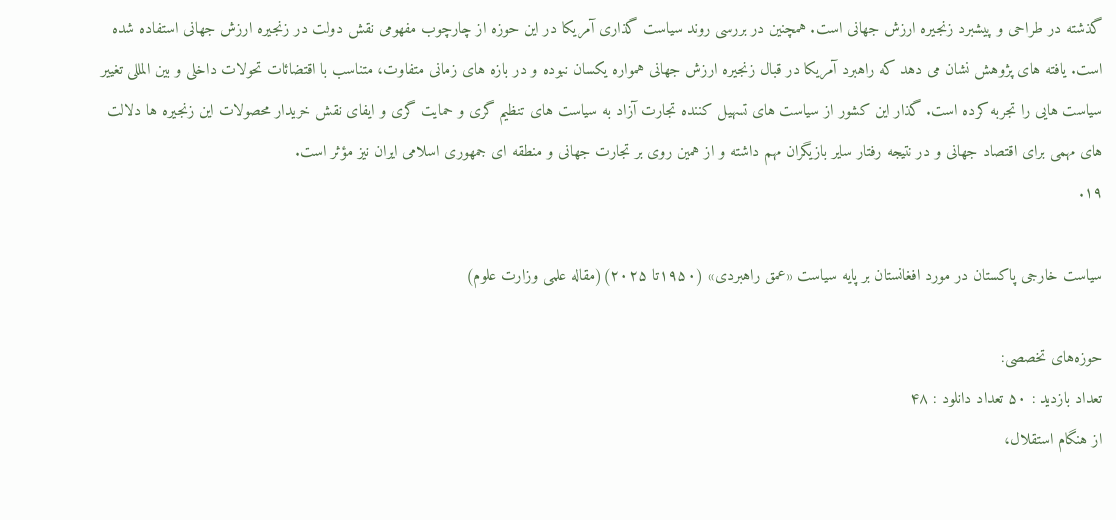گذشته در طراحی و پیشبرد زنجیره ارزش جهانی است. همچنین در بررسی روند سیاست گذاری آمریکا در این حوزه از چارچوب مفهومی نقش دولت در زنجیره ارزش جهانی استفاده شده است. یافته های پژوهش نشان می دهد که راهبرد آمریکا در قبال زنجیره ارزش جهانی همواره یکسان نبوده و در بازه های زمانی متفاوت، متناسب با اقتضائات تحولات داخلی و بین المللی تغییر سیاست هایی را تجربه کرده است. گذار این کشور از سیاست های تسهیل کننده تجارت آزاد به سیاست های تنظیم گری و حمایت گری و ایفای نقش خریدار محصولات این زنجیره ها دلالت های مهمی برای اقتصاد جهانی و در نتیجه رفتار سایر بازیگران مهم داشته و از همین روی بر تجارت جهانی و منطقه ای جمهوری اسلامی ایران نیز مؤثر است.
۱۹.

سیاست خارجی پاکستان در مورد افغانستان بر پایه سیاست «عمق راهبردی» (۱۹۵۰تا ۲۰۲۵)(مقاله علمی وزارت علوم)

حوزه‌های تخصصی:
تعداد بازدید : ۵۰ تعداد دانلود : ۴۸
از هنگام استقلال،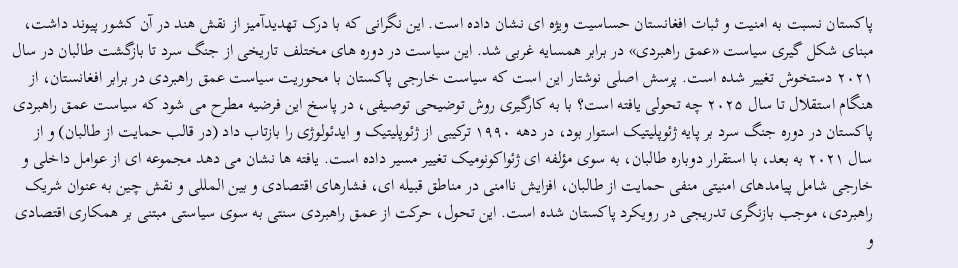پاکستان نسبت به امنیت و ثبات افغانستان حساسیت ویژه ای نشان داده است. این نگرانی که با درک تهدیدآمیز از نقش هند در آن کشور پیوند داشت، مبنای شکل گیری سیاست «عمق راهبردی» در برابر همسایه غربی شد. این سیاست در دوره های مختلف تاریخی از جنگ سرد تا بازگشت طالبان در سال ۲۰۲۱ دستخوش تغییر شده است. پرسش اصلی نوشتار این است که سیاست خارجی پاکستان با محوریت سیاست عمق راهبردی در برابر افغانستان، از هنگام استقلال تا سال ۲۰۲۵ چه تحولی یافته است؟ با به کارگیری روش توضیحی توصیفی، در پاسخ این فرضیه مطرح می شود که سیاست عمق راهبردی پاکستان در دوره جنگ سرد بر پایه ژئوپلیتیک استوار بود، در دهه ۱۹۹۰ ترکیبی از ژئوپلیتیک و ایدئولوژی را بازتاب داد (در قالب حمایت از طالبان) و از سال ۲۰۲۱ به بعد، با استقرار دوباره طالبان، به سوی مؤلفه ای ژئواکونومیک تغییر مسیر داده است. یافته ها نشان می دهد مجموعه ای از عوامل داخلی و خارجی شامل پیامدهای امنیتی منفی حمایت از طالبان، افزایش ناامنی در مناطق قبیله ای، فشارهای اقتصادی و بین المللی و نقش چین به عنوان شریک راهبردی، موجب بازنگری تدریجی در رویکرد پاکستان شده است. این تحول، حرکت از عمق راهبردی سنتی به سوی سیاستی مبتنی بر همکاری اقتصادی و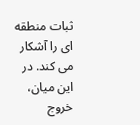ثبات منطقه ای را آشکار می کند. در این میان، خروج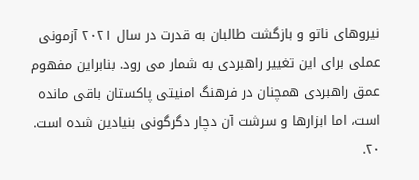نیروهای ناتو و بازگشت طالبان به قدرت در سال ۲۰۲۱ آزمونی عملی برای این تغییر راهبردی به شمار می رود. بنابراین مفهوم عمق راهبردی همچنان در فرهنگ امنیتی پاکستان باقی مانده است، اما ابزارها و سرشت آن دچار دگرگونی بنیادین شده است.
۲۰.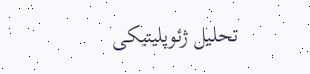تحلیل ژئوپلیتیکی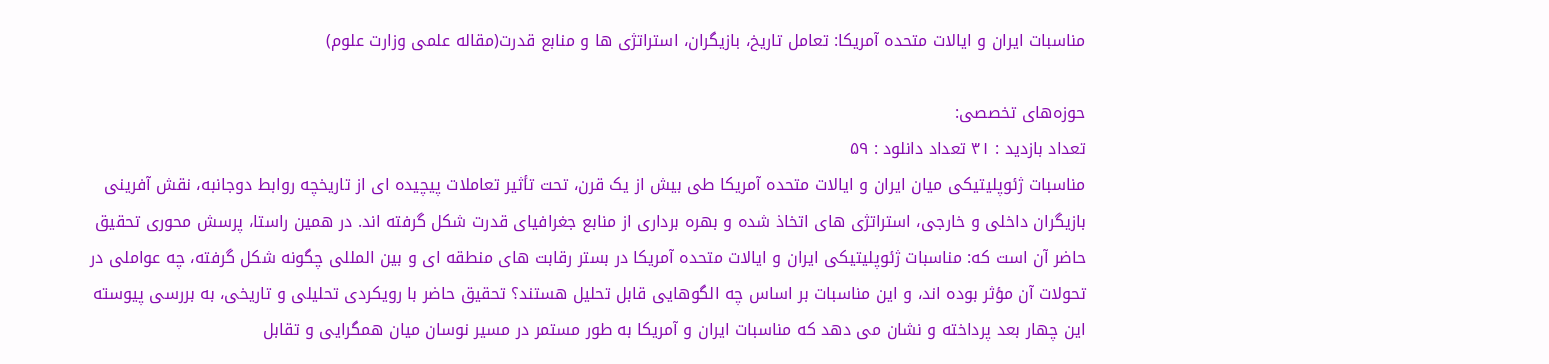مناسبات ایران و ایالات متحده آمریکا: تعامل تاریخ، بازیگران، استراتژی ها و منابع قدرت(مقاله علمی وزارت علوم)

حوزه‌های تخصصی:
تعداد بازدید : ۳۱ تعداد دانلود : ۵۹
مناسبات ژئوپلیتیکی میان ایران و ایالات متحده آمریکا طی بیش از یک قرن، تحت تأثیر تعاملات پیچیده ای از تاریخچه روابط دوجانبه، نقش آفرینی بازیگران داخلی و خارجی، استراتژی های اتخاذ شده و بهره برداری از منابع جغرافیای قدرت شکل گرفته اند. در همین راستا، پرسش محوری تحقیق حاضر آن است که: مناسبات ژئوپلیتیکی ایران و ایالات متحده آمریکا در بستر رقابت های منطقه ای و بین المللی چگونه شکل گرفته، چه عواملی در تحولات آن مؤثر بوده اند، و این مناسبات بر اساس چه الگوهایی قابل تحلیل هستند؟ تحقیق حاضر با رویکردی تحلیلی و تاریخی، به بررسی پیوسته این چهار بعد پرداخته و نشان می دهد که مناسبات ایران و آمریکا به طور مستمر در مسیر نوسان میان همگرایی و تقابل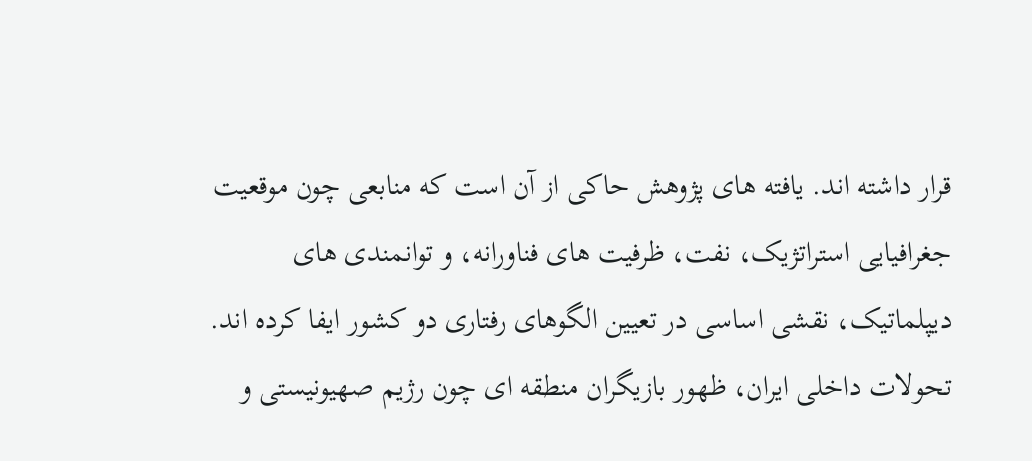قرار داشته اند. یافته های پژوهش حاکی از آن است که منابعی چون موقعیت جغرافیایی استراتژیک، نفت، ظرفیت های فناورانه، و توانمندی های دیپلماتیک، نقشی اساسی در تعیین الگوهای رفتاری دو کشور ایفا کرده اند. تحولات داخلی ایران، ظهور بازیگران منطقه ای چون رژیم صهیونیستی و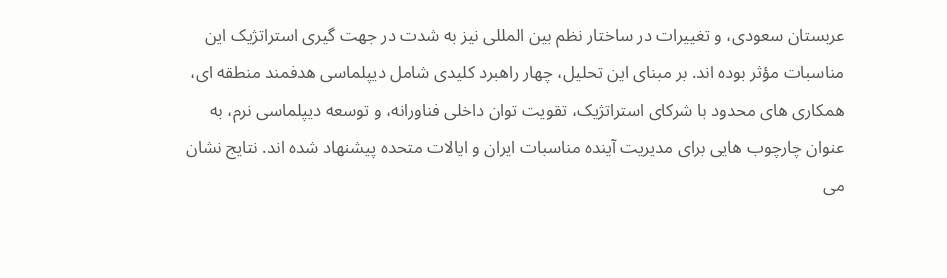عربستان سعودی، و تغییرات در ساختار نظم بین المللی نیز به شدت در جهت گیری استراتژیک این مناسبات مؤثر بوده اند. بر مبنای این تحلیل، چهار راهبرد کلیدی شامل دیپلماسی هدفمند منطقه ای، همکاری های محدود با شرکای استراتژیک، تقویت توان داخلی فناورانه، و توسعه دیپلماسی نرم، به عنوان چارچوب هایی برای مدیریت آینده مناسبات ایران و ایالات متحده پیشنهاد شده اند. نتایج نشان می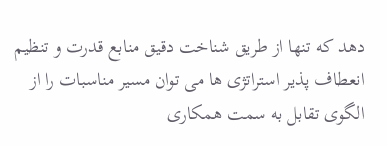دهد که تنها از طریق شناخت دقیق منابع قدرت و تنظیم انعطاف پذیر استراتژی ها می توان مسیر مناسبات را از الگوی تقابل به سمت همکاری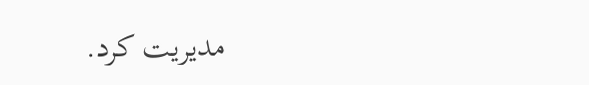مدیریت کرد.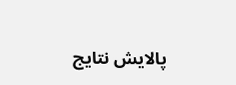پالایش نتایج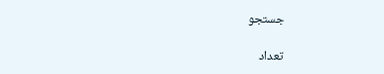جستجو

تعداد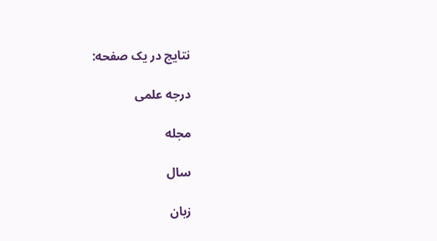نتایج در یک صفحه:

درجه علمی

مجله

سال

زبان